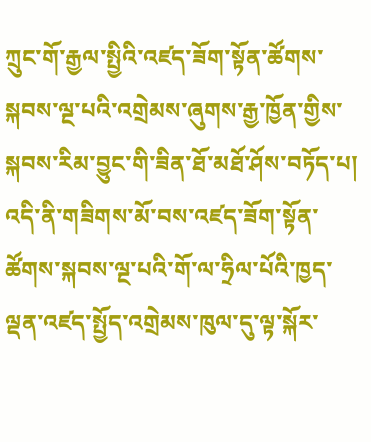ཀྲུང་གོ་རྒྱལ་སྤྱིའི་འཛད་ཟོག་སྟོན་ཚོགས་སྐབས་ལྔ་པའི་འགྲེམས་ཞུགས་རྒྱ་ཁྱོན་གྱིས་སྐབས་རིམ་བྱུང་གི་ཟིན་ཐོ་མཐོ་ཤོས་བཏོད་པ།
འདི་ནི་གཟིགས་མོ་བས་འཛད་ཟོག་སྟོན་ཚོགས་སྐབས་ལྔ་པའི་གོ་ལ་ཧྲིལ་པོའི་ཁྱད་ལྡན་འཛད་སྤྱོད་འགྲེམས་ཁུལ་དུ་ལྟ་སྐོར་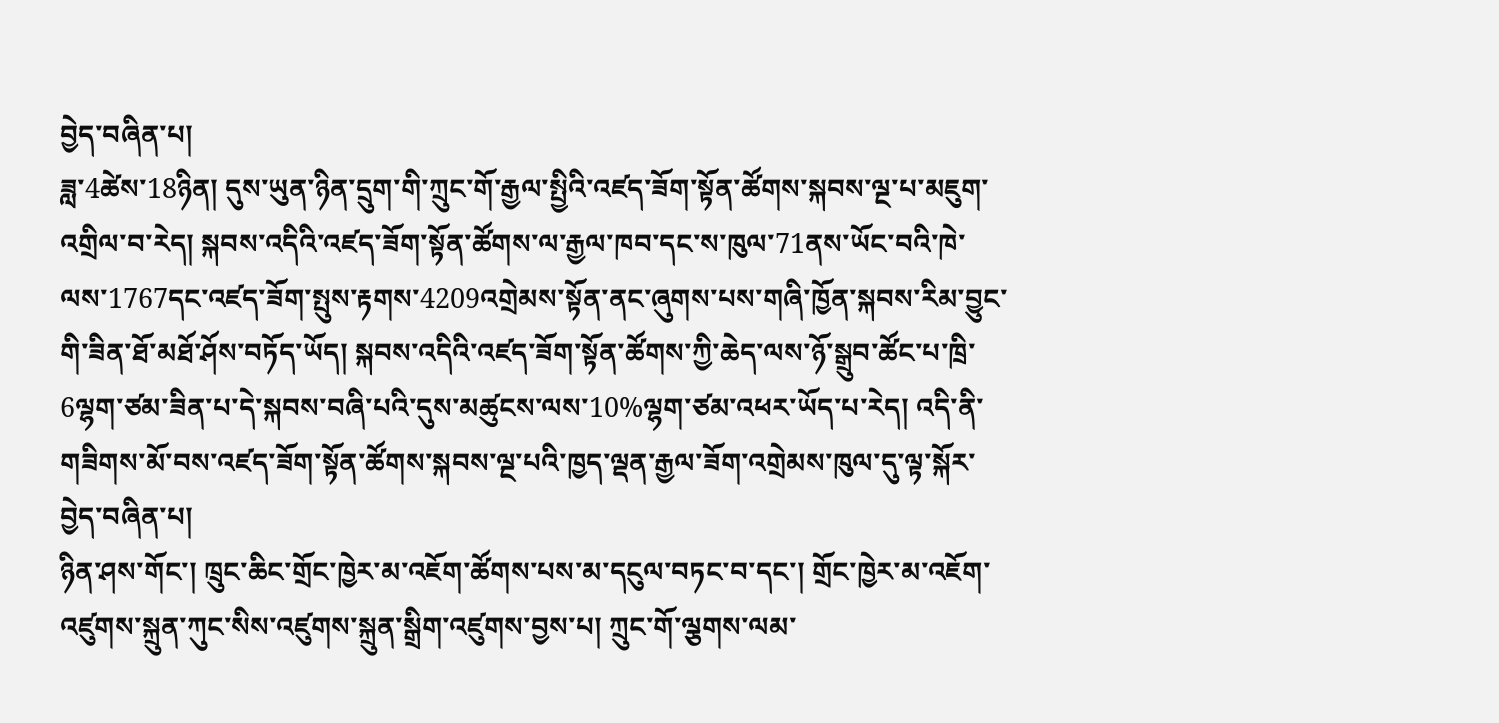བྱེད་བཞིན་པ།
ཟླ་4ཚེས་18ཉིན། དུས་ཡུན་ཉིན་དྲུག་གི་ཀྲུང་གོ་རྒྱལ་སྤྱིའི་འཛད་ཟོག་སྟོན་ཚོགས་སྐབས་ལྔ་པ་མཇུག་འགྲིལ་བ་རེད། སྐབས་འདིའི་འཛད་ཟོག་སྟོན་ཚོགས་ལ་རྒྱལ་ཁབ་དང་ས་ཁུལ་71ནས་ཡོང་བའི་ཁེ་ལས་1767དང་འཛད་ཟོག་སྤུས་རྟགས་4209འགྲེམས་སྟོན་ནང་ཞུགས་པས་གཞི་ཁྱོན་སྐབས་རིམ་བྱུང་གི་ཟིན་ཐོ་མཐོ་ཤོས་བཏོད་ཡོད། སྐབས་འདིའི་འཛད་ཟོག་སྟོན་ཚོགས་ཀྱི་ཆེད་ལས་ཉོ་སྒྲུབ་ཚོང་པ་ཁྲི་6ལྷག་ཙམ་ཟིན་པ་དེ་སྐབས་བཞི་པའི་དུས་མཚུངས་ལས་10%ལྷག་ཙམ་འཕར་ཡོད་པ་རེད། འདི་ནི་གཟིགས་མོ་བས་འཛད་ཟོག་སྟོན་ཚོགས་སྐབས་ལྔ་པའི་ཁྱད་ལྡན་རྒྱལ་ཟོག་འགྲེམས་ཁུལ་དུ་ལྟ་སྐོར་བྱེད་བཞིན་པ།
ཉིན་ཤས་གོང་། ཁྲུང་ཆིང་གྲོང་ཁྱེར་མ་འཇོག་ཚོགས་པས་མ་དངུལ་བཏང་བ་དང་། གྲོང་ཁྱེར་མ་འཇོག་འཛུགས་སྐྲུན་ཀུང་སིས་འཛུགས་སྐྲུན་སྒྲིག་འཛུགས་བྱས་པ། ཀྲུང་གོ་ལྕགས་ལམ་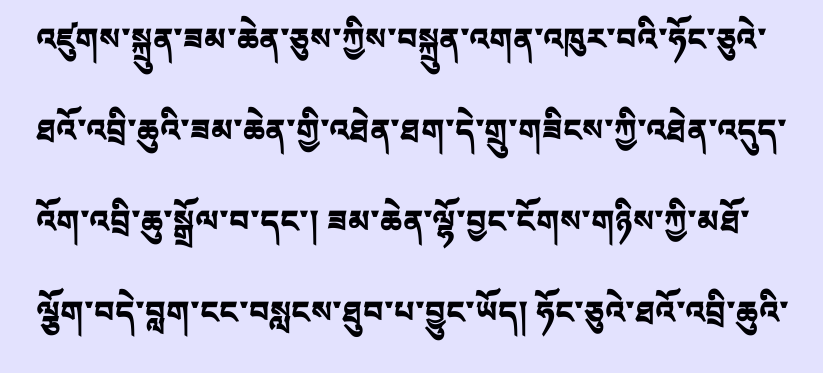འཛུགས་སྐྲུན་ཟམ་ཆེན་ཅུས་ཀྱིས་བསྐྲུན་འགན་འཁུར་བའི་ཧོང་ཅུའེ་ཐའོ་འབྲི་ཆུའི་ཟམ་ཆེན་གྱི་འཐེན་ཐག་དེ་གྲུ་གཟིངས་ཀྱི་འཐེན་འདུད་འོག་འབྲི་ཆུ་སྒྲོལ་བ་དང་། ཟམ་ཆེན་ལྷོ་བྱང་ངོགས་གཉིས་ཀྱི་མཐོ་ལྕོག་བདེ་བླག་ངང་བསླངས་ཐུབ་པ་བྱུང་ཡོད། ཧོང་ཅུའེ་ཐའོ་འབྲི་ཆུའི་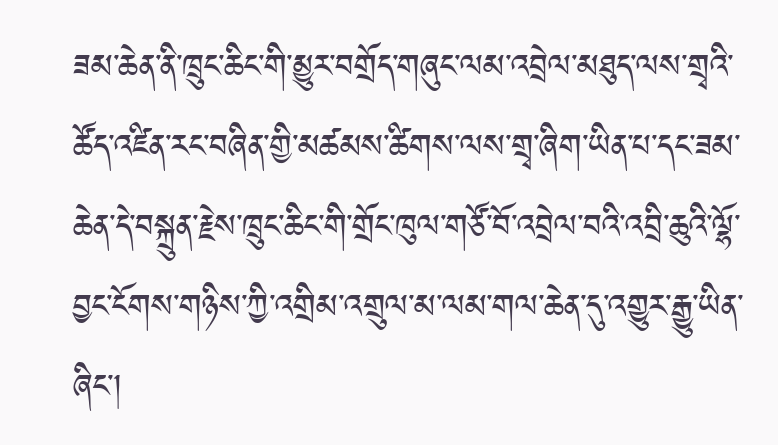ཟམ་ཆེན་ནི་ཁྲུང་ཆིང་གི་མྱུར་བགྲོད་གཞུང་ལམ་འབྲེལ་མཐུད་ལས་གྲྭའི་ཚོད་འཛིན་རང་བཞིན་གྱི་མཚམས་ཚིགས་ལས་གྲྭ་ཞིག་ཡིན་པ་དང་ཟམ་ཆེན་དེ་བསྐྲུན་རྗེས་ཁྲུང་ཆིང་གི་གྲོང་ཁུལ་གཙོ་བོ་འབྲེལ་བའི་འབྲི་ཆུའི་ལྷོ་བྱང་ངོགས་གཉིས་ཀྱི་འགྲིམ་འགྲུལ་མ་ལམ་གལ་ཆེན་དུ་འགྱུར་རྒྱུ་ཡིན་ཞིང་།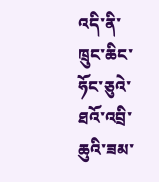འདི་ནི་ཁྲུང་ཆིང་ཧོང་ཅུའེ་ཐའོ་འབྲི་ཆུའི་ཟམ་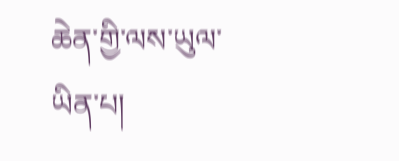ཆེན་གྱི་ལས་ཡུལ་ཡིན་པ།